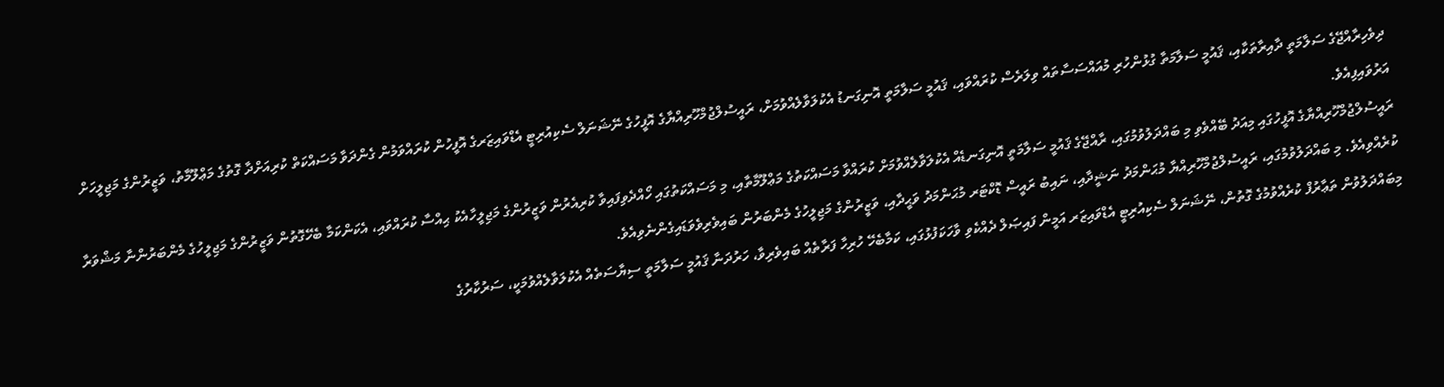ދިވެހިރާއްޖޭގެ ސަލާމަތީ ދާއިރާތަކާއި، ޤައުމީ ސަލާމަތާ ގުޅުންހުރި މުއައްސަސާތައް ވިލަރެސް ކުރައްވައި، ޤައުމީ ސަލާމަތީ އޮނިގަނޑު އެކުލަވާލެއްވުމަށް، ރައީސުލްޖުމްހޫރިއްޔާގެ އޮފީހުގެ ނޭޝަނަލް ސެކިއުރިޓީ އެޑްވައިޒަރގެ އޮފީހުން ކުރައްވަމުން ގެންދަވާ މަސައްކަތް ކުރިއަށްދާ ގޮތުގެ މަޢްލޫމާތު، ވަޒީރުންގެ މަޖިލީހަށް އަރުވައިފިއެވެ.
ރައީސުލްޖުމްހޫރިއްޔާގެ އޮފީހުގައި މިއަދު ބޭއްވެވި މި ބައްދަލުވުމުގައި، ރާއްޖޭގެ ޤައުމީ ސަލާމަތީ އޮނިގަނޑެއް އެކުލަވާލެއްވުމަށް ކުރައްވާ މަސައްކަތުގެ މަޢްލޫމާތާއި، މި މަސައްކަތުގައި ހޯއްދެވިފައިވާ ކުރިއެރުން ވަޒީރުންގެ މަޖިލީހާއެކު ޙިއްސާ ކުރައްވައި، އެކަންކަމާ ބެހޭގޮތުން ވަޒީރުންގެ މަޖިލީހުގެ މެންބަރުންނާ މަޝްވަރާ ކުރެއްވިއެވެ. މި ބައްދަލުވުމުގައި، ރައީސުލްޖުމްހޫރިއްޔާ މުޙަންމަދު ނަޝީދާއި، ނައިބު ރައީސް ޑޮކްޓަރ މުޙަންމަދު ވަޙީދާއި، ވަޒީރުންގެ މަޖިލީހުގެ މެންބަރުން ބައިވެރިވެވަޑައިގެންނެވިއެވެ.
މިބައްދަލުވުން ތަޢާރުފް ކުރެއްވުމުގެ ގޮތުން، ނޭޝަނަލް ސެކިއުރިޓީ އެޑްވައިޒަރ އަމީން ފައިޞަލް ދެއްކެވި ވާހަކަފުޅުގައި، ކަމާބެހޭ ހުރިހާ ފަރާތެއް ބައިވެރިވާ، ހަރުދަނާ ޤައުމީ ސަލާމަތީ ސިޔާސަތެއް އެކުލަވާލެއްވުމަކީ، ސަރުކާރުގެ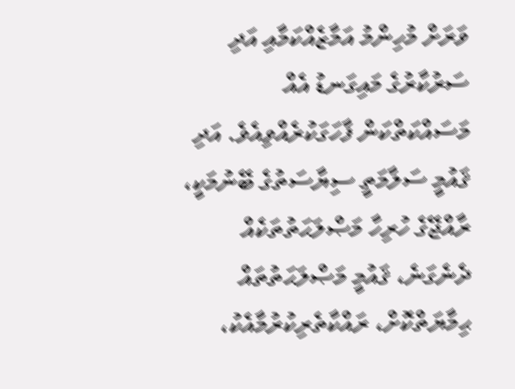ވަރަށް މުހިންމު އަމާޒެއްކަމާއި އަދި ސަރުކާރުގެ މައިގަނޑު އެއް މަސައްކަތްކަން ފާހަގަކުރެއްވިއެވެ. އަދި ޤައުމީ ސަލާމަތީ ސިޔާސަތުގެ ބޭނުމަކީ، ރާއްޖޭގެ ހުރިހާ މަޞްލަޙަތުތަކެއް ދެނެގަނެ، ޤައުމީ މަޞްލަޙަތުތައް ޙިމާޔަތްކޮށް، ރައްކާތެރިކުރުމާއެކު،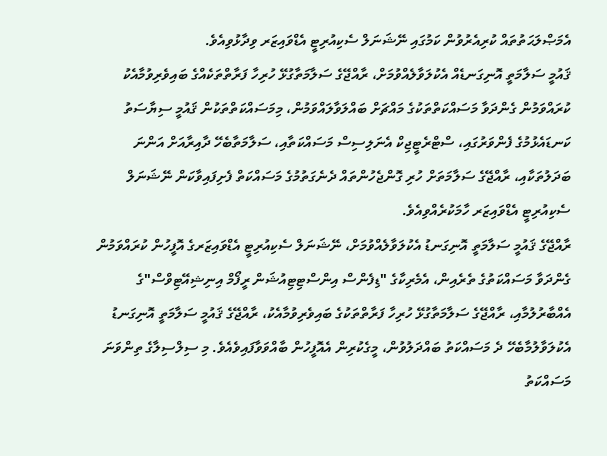އެމަޞްލަޙަތުތައް ކުރިއެރުވުން ކަމުގައި ނޭޝަނަލް ސެކިއުރިޓީ އެޑްވައިޒަރ ވިދާޅުވިއެވެ.
ޤައުމީ ސަލާމަތީ އޮނިގަނޑެއް އެކުލަވާލެއްވުމަށް، ރާއްޖޭގެ ސަލާމަތާގުޅޭ ހުރިހާ ފަރާތްތަކެއްގެ ބައިވެރިވުމާއެކު ކުރައްވަމުން ގެންދަވާ މަސައްކަތްތަކުގެ މައްޗަށް ބައްލަވާލައްވަމުން، މިމަސައްކަތްތަކުން ޤައުމީ ސިޔާސަތު ކަނޑައެޅުމުގެ ފެންވަރުގައި، ސްޓްރެޓީޖިކް އެނަލިސިސް މަސައްކަތާއި، ސަލާމަތާބެހޭ ދާއިރާއަށް އަންނަ ބަދަލުތަކާއި، ރާއްޖޭގެ ސަލާމަތަށް ހުރި ގޮންޖެހުންތައް ދެނެގަތުމުގެ މަސައްކަތް ފެށިފައިވާކަން ނޭޝަނަލް ސެކިއުރިޓީ އެޑްވައިޒަރ ހާމަކުރެއްވިއެވެ.
ރާއްޖޭގެ ޤައުމީ ސަލާމަތީ އޮނިގަނޑު އެކުލަވާލެއްވުމަށް، ނޭޝަނަލް ސެކިއުރިޓީ އެޑްވައިޒަރގެ އޮފީހުން ކުރައްވަމުން ގެންދަވާ މަސައްކަތުގެ ތެރެއިން، އެމެރިކާގެ "ޑިފެންސް އިންސްޓިޓިއުޝަން ރީފޯމް އިނިޝިއޭޓިވްސް"ގެ އެއްބާރުލުމާއި، ރާއްޖޭގެ ސަލާމަތާގުޅޭ ހުރިހާ ފަރާތްތަކުގެ ބައިވެރިވުމާއެކު، ރާއްޖޭގެ ޤައުމީ ސަލާމަތީ އޮނިގަނޑު އެކުލަވާލުމާބެހޭ ދެ މަސައްކަތު ބައްދަލުވުން، މީގެކުރިން އެއޮފީހުން ބާއްވަވާފައިވެއެވެ. މި ސިލްސިލާގެ ތިންވަނަ މަސައްކަތު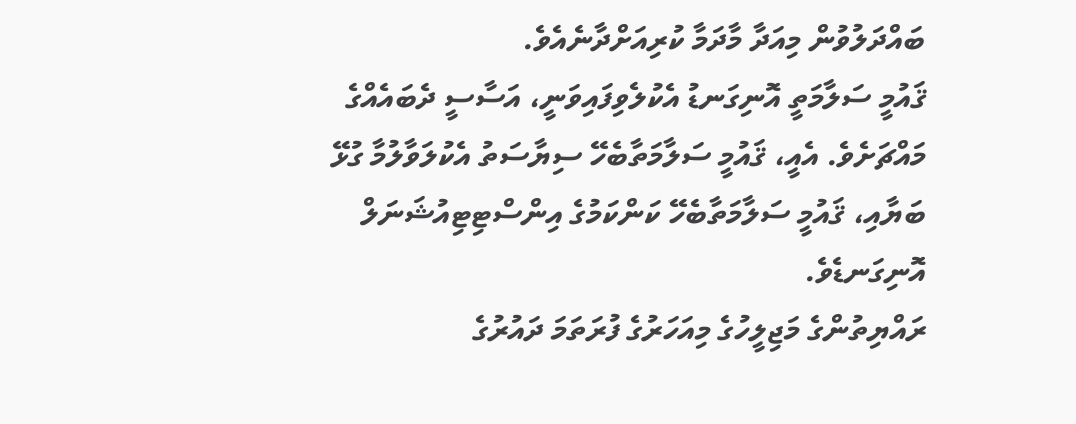ބައްދަލުވުން މިއަދާ މާދަމާ ކުރިއަށްދާނެއެވެ.
ޤައުމީ ސަލާމަތީ އޮނިގަނޑު އެކުލެވިފައިވަނީ، އަސާސީ ދެބައެއްގެ މައްޗަށެވެ. އެއީ، ޤައުމީ ސަލާމަތާބެހޭ ސިޔާސަތު އެކުލަވާލުމާ ގުޅޭ ބަޔާއި، ޤައުމީ ސަލާމަތާބެހޭ ކަންކަމުގެ އިންސްޓިޓިއުޝަނަލް އޮނިގަނޑެވެ.
ރައްޔިތުންގެ މަޖިލީހުގެ މިއަހަރުގެ ފުރަތަމަ ދައުރުގެ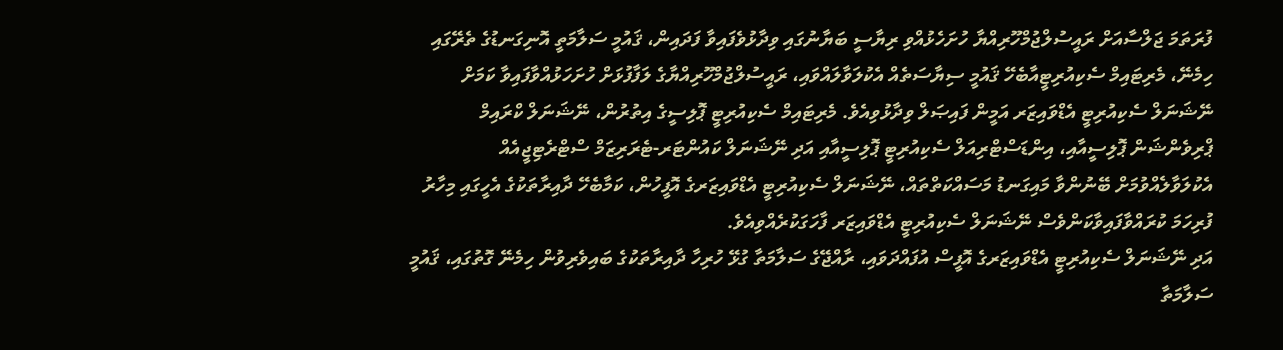ފުރަތަމަ ޖަލްސާއަށް ރައީސުލްޖުމްހޫރިއްޔާ ހުށަހެޅުއްވި ރިޔާސީ ބަޔާނުގައި ވިދާޅުވެފައިވާ ފަދައިން، ޤައުމީ ސަލާމަތީ އޮނިގަނޑުގެ ތެރޭގައި ހިމެނޭ، މެރިޓައިމް ސެކިއުރިޓީއާބެހޭ ޤައުމީ ސިޔާސަތެއް އެކުލަވާލައްވައި، ރައީސުލްޖުމްހޫރިއްޔާގެ ލަފާފުޅަށް ހުށަހަޅުއްވާފައިވާ ކަމަށް ނޭޝަނަލް ސެކިއުރިޓީ އެޑްވައިޒަރ އަމީން ފައިޞަލް ވިދާޅުވިއެވެ. މެރިޓައިމް ސެކިއުރިޓީ ޕޮލިސީގެ އިތުރުން، ނޭޝަނަލް ކްރައިމް ޕްރިވެންޝަން ޕޮލިސީއާއި، އިންޑަސްޓްރިއަލް ސެކިއުރިޓީ ޕޮލިސީއާއި އަދި ނޭޝަނަލް ކައުންޓަރ-ޓެރަރިޒަމް ސްޓްރެޓިޖީއެއް އެކުލަވާލެއްވުމަށް ބޭނުންވާ މައިގަނޑު މަސައްކަތްތައް، ނޭޝަނަލް ސެކިއުރިޓީ އެޑްވައިޒަރގެ އޮފީހުން، ކަމާބެހޭ ދާއިރާތަކުގެ އެހީގައި މިހާރު ފުރިހަމަ ކުރައްވާފައިވާކަންވެސް ނޭޝަނަލް ސެކިއުރިޓީ އެޑްވައިޒަރ ފާހަގަކުރެއްވިއެވެ.
އަދި ނޭޝަނަލް ސެކިއުރިޓީ އެޑްވައިޒަރގެ އޮފީސް އުފައްދަވައި، ރާއްޖޭގެ ސަލާމަތާ ގުޅޭ ހުރިހާ ދާއިރާތަކުގެ ބައިވެރިވުން ހިމެނޭ ގޮތުގައި، ޤައުމީ ސަލާމަތާ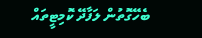ބެހޭގޮތުން ލަފާދޭ ކޮމިޓީތައް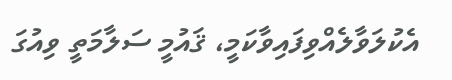އެކުލަވާލެއްވިފައިވާކަމީ، ޤައުމީ ސަލާމަތީ ވިއުގަ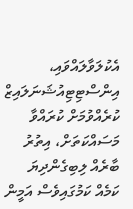އެކުލަވާލައްވައި، އިންސްޓިޓިއުޝަނަލައިޒް ކުރެއްވުމަށް ކުރައްވާ މަސައްކަތަށް، އިތުރު ބާރެއް ލިބިގެންދިޔަ ކަމެއް ކަމުގައިވެސް އަމީން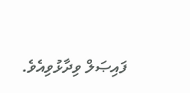ފައިޞަލް ވިދާޅުވިއެވެ.